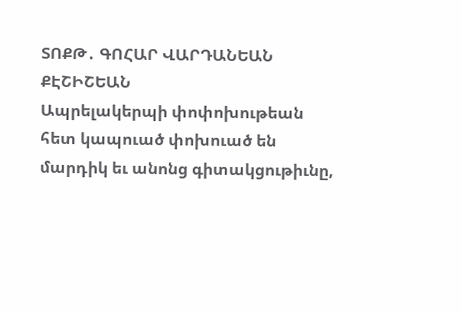ՏՈՔԹ․ ԳՈՀԱՐ ՎԱՐԴԱՆԵԱՆ ՔԷՇԻՇԵԱՆ
Ապրելակերպի փոփոխութեան հետ կապուած փոխուած են մարդիկ եւ անոնց գիտակցութիւնը,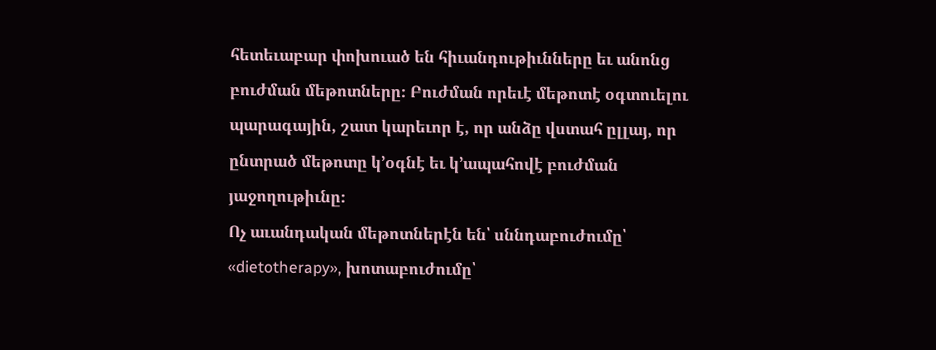հետեւաբար փոխուած են հիւանդութիւնները եւ անոնց բուժման մեթոտները։ Բուժման որեւէ մեթոտէ օգտուելու պարագային, շատ կարեւոր է, որ անձը վստահ ըլլայ, որ ընտրած մեթոտը կ’օգնէ եւ կ’ապահովէ բուժման յաջողութիւնը։
Ոչ աւանդական մեթոտներէն են՝ սննդաբուժումը՝ «dietotherapy», խոտաբուժումը՝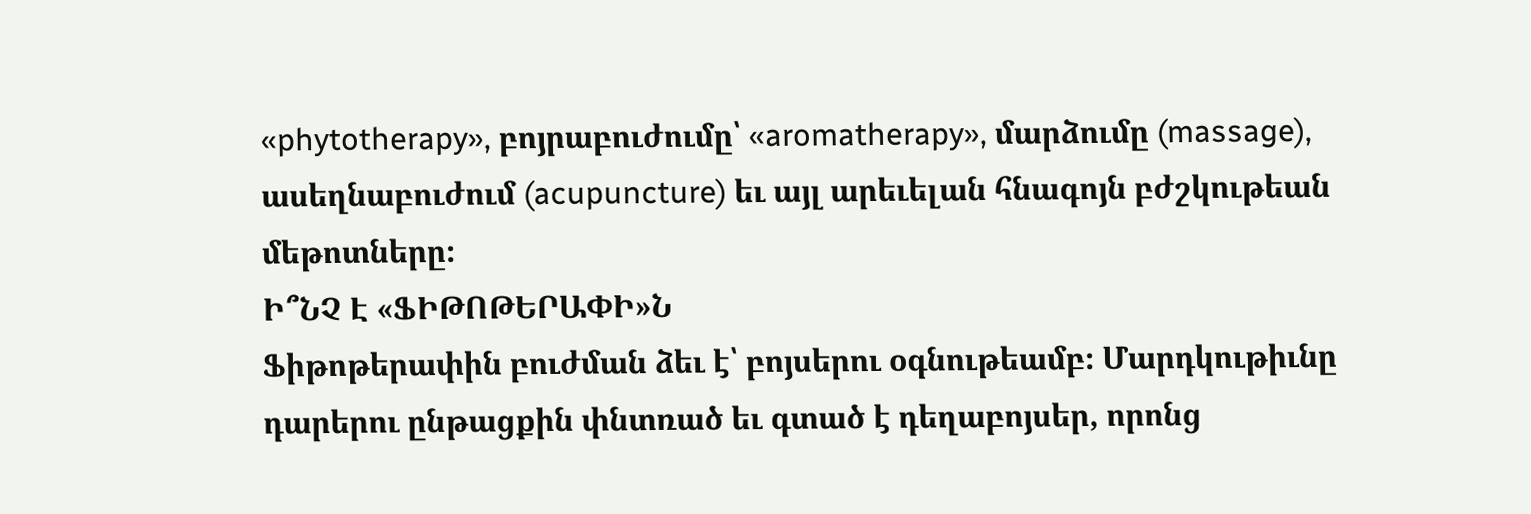«phytotherapy», բոյրաբուժումը՝ «aromatherapy», մարձումը (massage), ասեղնաբուժում (acupuncture) եւ այլ արեւելան հնագոյն բժշկութեան մեթոտները։
Ի՞ՆՉ Է «ՖԻԹՈԹԵՐԱՓԻ»Ն
Ֆիթոթերափին բուժման ձեւ է՝ բոյսերու օգնութեամբ։ Մարդկութիւնը դարերու ընթացքին փնտռած եւ գտած է դեղաբոյսեր, որոնց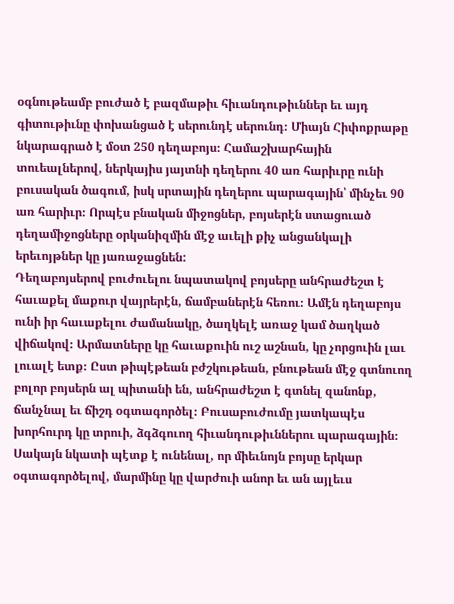օգնութեամբ բուժած է բազմաթիւ հիւանդութիւններ եւ այդ գիտութիւնը փոխանցած է սերունդէ սերունդ։ Միայն Հիփոքրաթը նկարագրած է մօտ 250 դեղաբոյս։ Համաշխարհային տուեալներով, ներկայիս յայտնի դեղերու 40 առ հարիւրը ունի բուսական ծագում, իսկ սրտային դեղերու պարագային՝ մինչեւ 90 առ հարիւր։ Որպէս բնական միջոցներ, բոյսերէն ստացուած դեղամիջոցները օրկանիզմին մէջ աւելի քիչ անցանկալի երեւոյթներ կը յառաջացնեն:
Դեղաբոյսերով բուժուելու նպատակով բոյսերը անհրաժեշտ է հաւաքել մաքուր վայրերէն, ճամբաներէն հեռու։ Ամէն դեղաբոյս ունի իր հաւաքելու ժամանակը, ծաղկելէ առաջ կամ ծաղկած վիճակով։ Արմատները կը հաւաքուին ուշ աշնան, կը չորցուին լաւ լուալէ ետք։ Ըստ թիպէթեան բժշկութեան, բնութեան մէջ գտնուող բոլոր բոյսերն ալ պիտանի են, անհրաժեշտ է գտնել զանոնք, ճանչնալ եւ ճիշդ օգտագործել։ Բուսաբուժումը յատկապէս խորհուրդ կը տրուի, ձգձգուող հիւանդութիւններու պարագային։ Սակայն նկատի պէտք է ունենալ, որ միեւնոյն բոյսը երկար օգտագործելով, մարմինը կը վարժուի անոր եւ ան այլեւս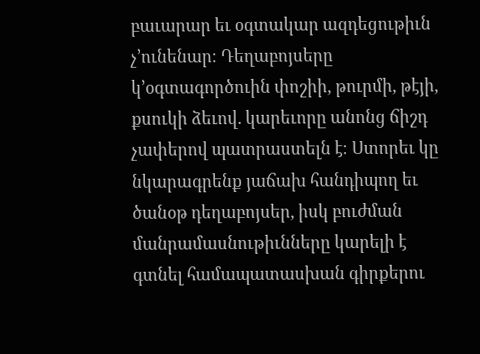բաւարար եւ օգտակար ազդեցութիւն չ’ունենար։ Դեղաբոյսերը կ’օգտագործուին փոշիի, թուրմի, թէյի, քսուկի ձեւով. կարեւորը անոնց ճիշդ չափերով պատրաստելն է։ Ստորեւ կը նկարագրենք յաճախ հանդիպող եւ ծանօթ դեղաբոյսեր, իսկ բուժման մանրամասնութիւնները կարելի է գտնել համապատասխան գիրքերու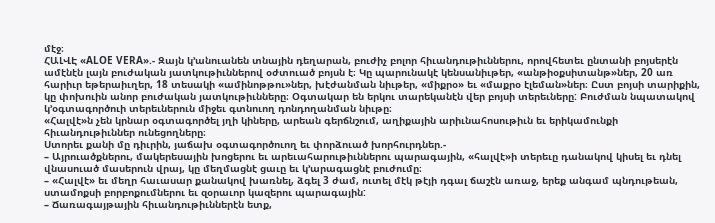մէջ։
ՀԱԼՎԷ «ALOE VERA».- Զայն կ’անուանեն տնային դեղարան, բուժիչ բոլոր հիւանդութիւններու, որովհետեւ ընտանի բոյսերէն ամէնէն լայն բուժական յատկութիւններով օժտուած բոյսն է։ Կը պարունակէ կենսանիւթեր, «անթիօքսիտանթ»ներ, 20 առ հարիւր եթերաիւղեր, 18 տեսակի «ամինոթթու»ներ, խէժանման նիւթեր, «միքրօ» եւ «մաքրօ էլեման»ներ։ Ըստ բոյսի տարիքին, կը փոխուին անոր բուժական յատկութիւնները։ Օգտակար են երկու տարեկանէն վեր բոյսի տերեւները: Բուժման նպատակով կ’օգտագործուի տերեւներուն միջեւ գտնուող դոնդողանման նիւթը։
«Հալվէ»ն չեն կրնար օգտագործել յղի կիները, արեան գերճնշում, աղիքային արիւնահոսութիւն եւ երիկամունքի հիւանդութիւններ ունեցողները։
Ստորեւ քանի մը դիւրին, յաճախ օգտագործուող եւ փորձուած խորհուրդներ.-
– Այրուածքներու, մակերեսային խոցերու եւ արեւահարութիւններու պարագային, «հալվէ»ի տերեւը դանակով կիսել եւ դնել վնասուած մասերուն վրայ, կը մեղմացնէ ցաւը եւ կ’արագացնէ բուժումը։
– «Հալվէ» եւ մեղր հաւասար քանակով խառնել, ձգել 3 ժամ, ուտել մէկ թէյի դգալ ճաշէն առաջ, երեք անգամ պնդութեան, ստամոքսի բորբոքումներու եւ զօրաւոր կազերու պարագային:
– Ճառագայթային հիւանդութիւններէն ետք,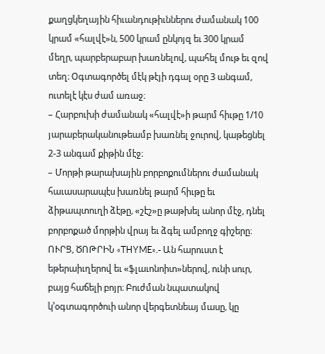քաղցկեղային հիւանդութիւններու ժամանակ 100 կրամ «հալվէ»ն, 500 կրամ ընկոյզ եւ 300 կրամ մեղր, պարբերաբար խառնելով, պահել մութ եւ զով տեղ։ Օգտագործել մէկ թէյի դգալ օրը 3 անգամ, ուտելէ կէս ժամ առաջ։
– Հարբուխի ժամանակ «հալվէ»ի թարմ հիւթը 1/10 յարաբերականութեամբ խառնել ջուրով, կաթեցնել 2-3 անգամ քիթին մէջ։
– Մորթի թարախային բորբոքումներու ժամանակ հաւասարապէս խառնել թարմ հիւթը եւ ձիթապտուղի ձէթը, «շէշ»ը թաթխել անոր մէջ, դնել բորբոքած մորթին վրայ եւ ձգել ամբողջ գիշերը։
ՈՒՐՑ, ԾՈԹՐԻՆ «THYME».- Ան հարուստ է եթերաիւղերով եւ «ֆլաւոնոիտ»ներով, ունի սուր, բայց հաճելի բոյր։ Բուժման նպատակով կ’օգտագործուի անոր վերգետնեայ մասը, կը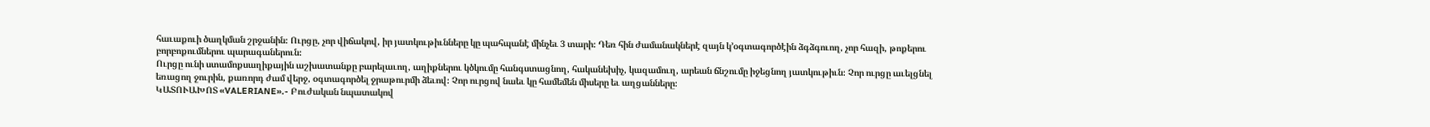հաւաքուի ծաղկման շրջանին։ Ուրցը, չոր վիճակով, իր յատկութիւնները կը պահպանէ մինչեւ 3 տարի։ Դեռ հին ժամանակներէ զայն կ’օգտագործէին ձգձգուող, չոր հազի, թոքերու բորբոքումներու պարագաներուն։
Ուրցը ունի ստամոքսաղիքային աշխատանքը բարելաւող, աղիքներու կծկումը հանգստացնող, հականեխիչ, կազամուղ, արեան ճնշումը իջեցնող յատկութիւն։ Չոր ուրցը աւելցնել եռացող ջուրին, քառորդ ժամ վերջ, օգտագործել ջրաթուրմի ձեւով։ Չոր ուրցով նաեւ կը համեմեն միսերը եւ աղցանները։
ԿԱՏՈՒԱԽՈՏ «VALERIANE».- Բուժական նպատակով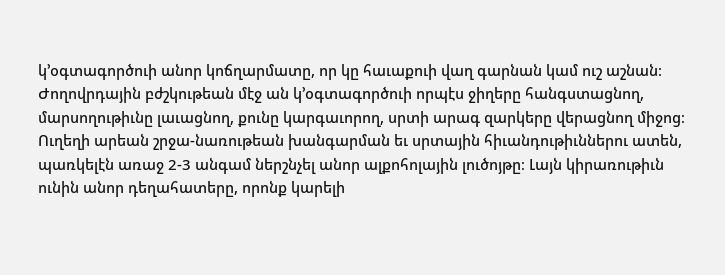կ’օգտագործուի անոր կոճղարմատը, որ կը հաւաքուի վաղ գարնան կամ ուշ աշնան։ Ժողովրդային բժշկութեան մէջ ան կ’օգտագործուի որպէս ջիղերը հանգստացնող, մարսողութիւնը լաւացնող, քունը կարգաւորող, սրտի արագ զարկերը վերացնող միջոց։
Ուղեղի արեան շրջա-նառութեան խանգարման եւ սրտային հիւանդութիւններու ատեն, պառկելէն առաջ 2-3 անգամ ներշնչել անոր ալքոհոլային լուծոյթը։ Լայն կիրառութիւն ունին անոր դեղահատերը, որոնք կարելի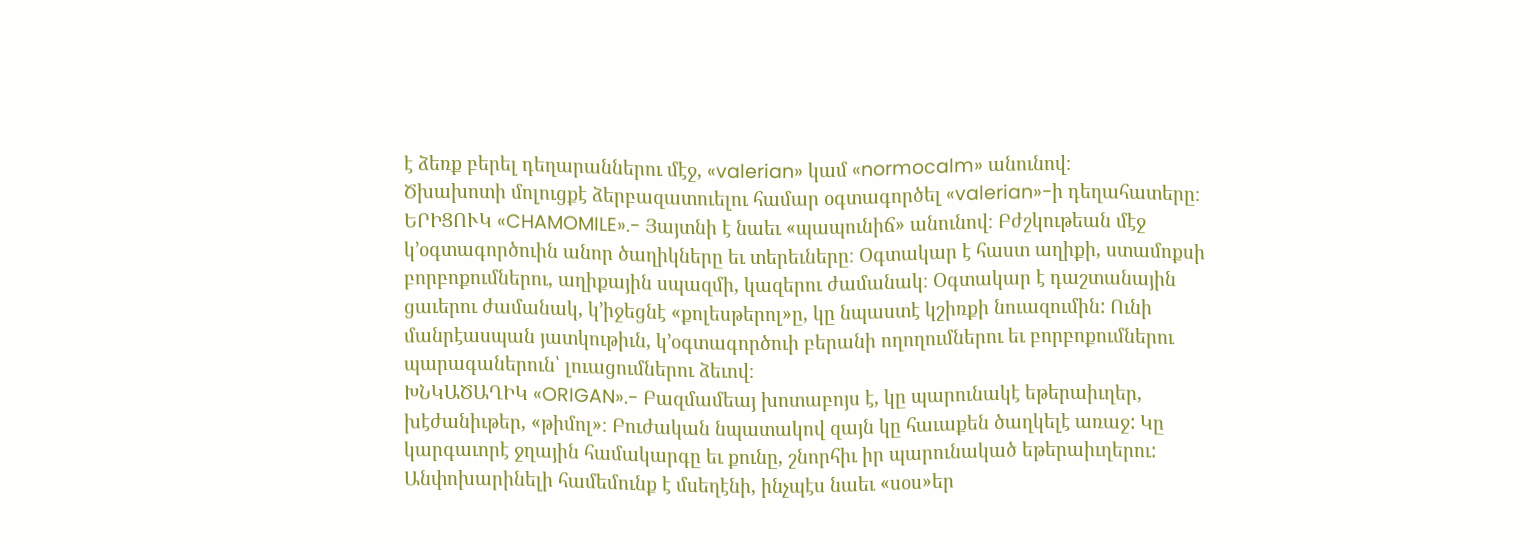է ձեռք բերել դեղարաններու մէջ, «valerian» կամ «normocalm» անունով։
Ծխախոտի մոլուցքէ ձերբազատուելու համար օգտագործել «valerian»-ի դեղահատերը։
ԵՐԻՑՈՒԿ «CHAMOMILE».- Յայտնի է նաեւ «պապունիճ» անունով։ Բժշկութեան մէջ կ’օգտագործուին անոր ծաղիկները եւ տերեւները։ Օգտակար է հաստ աղիքի, ստամոքսի բորբոքումներու, աղիքային սպազմի, կազերու ժամանակ։ Օգտակար է դաշտանային ցաւերու ժամանակ, կ’իջեցնէ «քոլեսթերոլ»ը, կը նպաստէ կշիռքի նուազումին: Ունի մանրէասպան յատկութիւն, կ’օգտագործուի բերանի ողողումներու եւ բորբոքումներու պարագաներուն՝ լուացումներու ձեւով։
ԽՆԿԱԾԱՂԻԿ «ORIGAN».- Բազմամեայ խոտաբոյս է, կը պարունակէ եթերաիւղեր, խէժանիւթեր, «թիմոլ»։ Բուժական նպատակով զայն կը հաւաքեն ծաղկելէ առաջ: Կը կարգաւորէ ջղային համակարգը եւ քունը, շնորհիւ իր պարունակած եթերաիւղերու:
Անփոխարինելի համեմունք է մսեղէնի, ինչպէս նաեւ «սօս»եր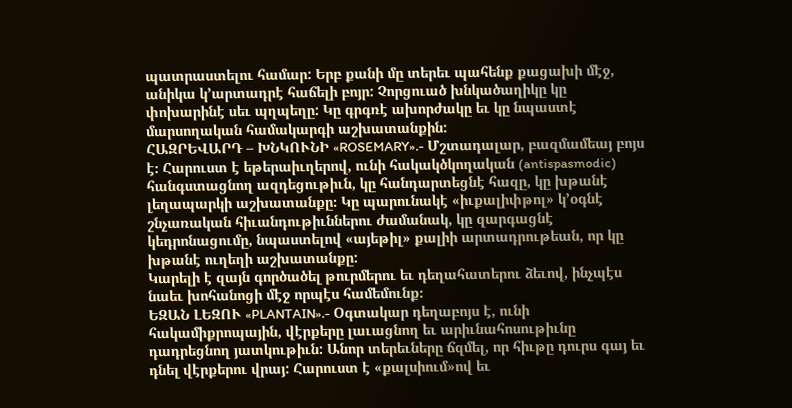պատրաստելու համար: Երբ քանի մը տերեւ պահենք քացախի մէջ, անիկա կ’արտադրէ հաճելի բոյր: Չորցուած խնկածաղիկը կը փոխարինէ սեւ պղպեղը: Կը գրգռէ ախորժակը եւ կը նպաստէ մարսողական համակարգի աշխատանքին:
ՀԱԶՐԵՎԱՐԴ – ԽՆԿՈՒՆԻ «ROSEMARY».- Մշտադալար, բազմամեայ բոյս է։ Հարուստ է եթերաիւղերով, ունի հակակծկողական (antispasmodic) հանգստացնող ազդեցութիւն, կը հանդարտեցնէ հազը, կը խթանէ լեղապարկի աշխատանքը։ Կը պարունակէ «իւքալիփթոլ» կ’օգնէ շնչառական հիւանդութիւններու ժամանակ, կը զարգացնէ կեդրոնացումը, նպաստելով «այեթիլ» քալիի արտադրութեան, որ կը խթանէ ուղեղի աշխատանքը:
Կարելի է զայն գործածել թուրմերու եւ դեղահատերու ձեւով, ինչպէս նաեւ խոհանոցի մէջ որպէս համեմունք։
ԵԶԱՆ ԼԵԶՈՒ «PLANTAIN».- Օգտակար դեղաբոյս է, ունի հակամիքրոպային, վէրքերը լաւացնող եւ արիւնահոսութիւնը դադրեցնող յատկութիւն: Անոր տերեւները ճզմել, որ հիւթը դուրս գայ եւ դնել վէրքերու վրայ: Հարուստ է «քալսիում»ով եւ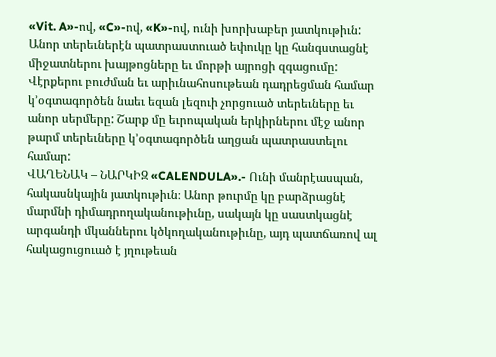«Vit. A»-ով, «C»-ով, «K»-ով, ունի խորխաբեր յատկութիւն: Անոր տերեւներէն պատրաստուած եփուկը կը հանգստացնէ միջատներու խայթոցները եւ մորթի այրոցի զգացումը:
Վէրքերու բուժման եւ արիւնահոսութեան դադրեցման համար կ’օգտագործեն նաեւ եզան լեզուի չորցուած տերեւները եւ անոր սերմերը: Շարք մը եւրոպական երկիրներու մէջ անոր թարմ տերեւները կ’օգտագործեն աղցան պատրաստելու համար:
ՎԱՂԵՆԱԿ – ՆԱՐԿԻԶ «CALENDULA».- Ունի մանրէասպան, հակասնկային յատկութիւն։ Անոր թուրմը կը բարձրացնէ մարմնի դիմադրողականութիւնը, սակայն կը սաստկացնէ արգանդի մկաններու կծկողականութիւնը, այդ պատճառով ալ հակացուցուած է յղութեան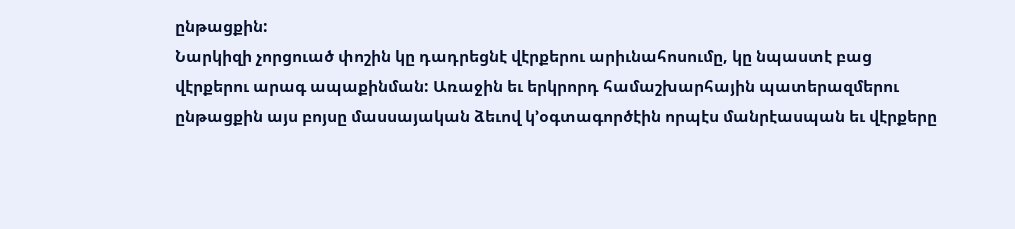ընթացքին:
Նարկիզի չորցուած փոշին կը դադրեցնէ վէրքերու արիւնահոսումը, կը նպաստէ բաց վէրքերու արագ ապաքինման: Առաջին եւ երկրորդ համաշխարհային պատերազմերու ընթացքին այս բոյսը մասսայական ձեւով կ’օգտագործէին որպէս մանրէասպան եւ վէրքերը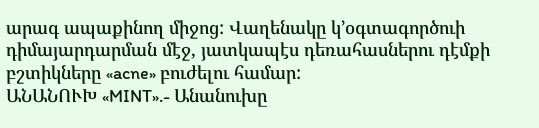արագ ապաքինող միջոց: Վաղենակը կ’օգտագործուի դիմայարդարման մէջ, յատկապէս դեռահասներու դէմքի բշտիկները «acne» բուժելու համար:
ԱՆԱՆՈՒԽ «MINT».- Անանուխը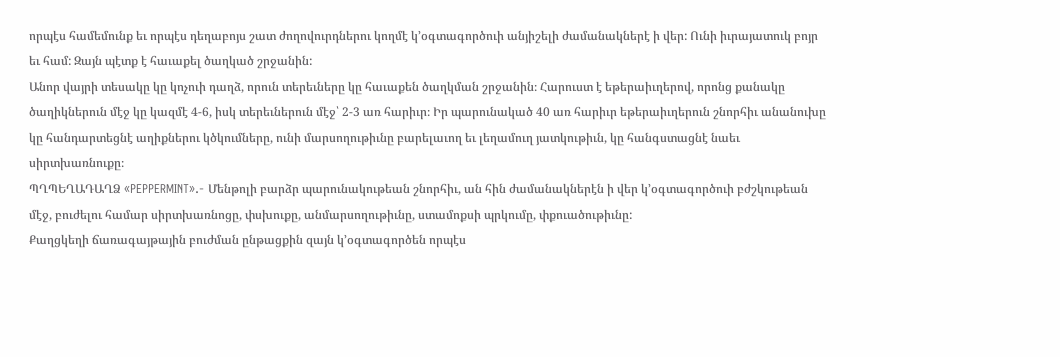որպէս համեմունք եւ որպէս դեղաբոյս շատ ժողովուրդներու կողմէ կ’օգտագործուի անյիշելի ժամանակներէ ի վեր: Ունի իւրայատուկ բոյր եւ համ: Զայն պէտք է հաւաքել ծաղկած շրջանին:
Անոր վայրի տեսակը կը կոչուի դաղձ, որուն տերեւները կը հաւաքեն ծաղկման շրջանին։ Հարուստ է եթերաիւղերով, որոնց քանակը ծաղիկներուն մէջ կը կազմէ 4-6, իսկ տերեւներուն մէջ՝ 2-3 առ հարիւր։ Իր պարունակած 40 առ հարիւր եթերաիւղերուն շնորհիւ անանուխը կը հանդարտեցնէ աղիքներու կծկումները, ունի մարսողութիւնը բարելաւող եւ լեղամուղ յատկութիւն, կը հանգստացնէ նաեւ սիրտխառնուքը։
ՊՂՊԵՂԱԴԱՂՁ «PEPPERMINT».- Մենթոլի բարձր պարունակութեան շնորհիւ, ան հին ժամանակներէն ի վեր կ’օգտագործուի բժշկութեան մէջ, բուժելու համար սիրտխառնոցը, փսխուքը, անմարսողութիւնը, ստամոքսի պրկումը, փքուածութիւնը:
Քաղցկեղի ճառագայթային բուժման ընթացքին զայն կ’օգտագործեն որպէս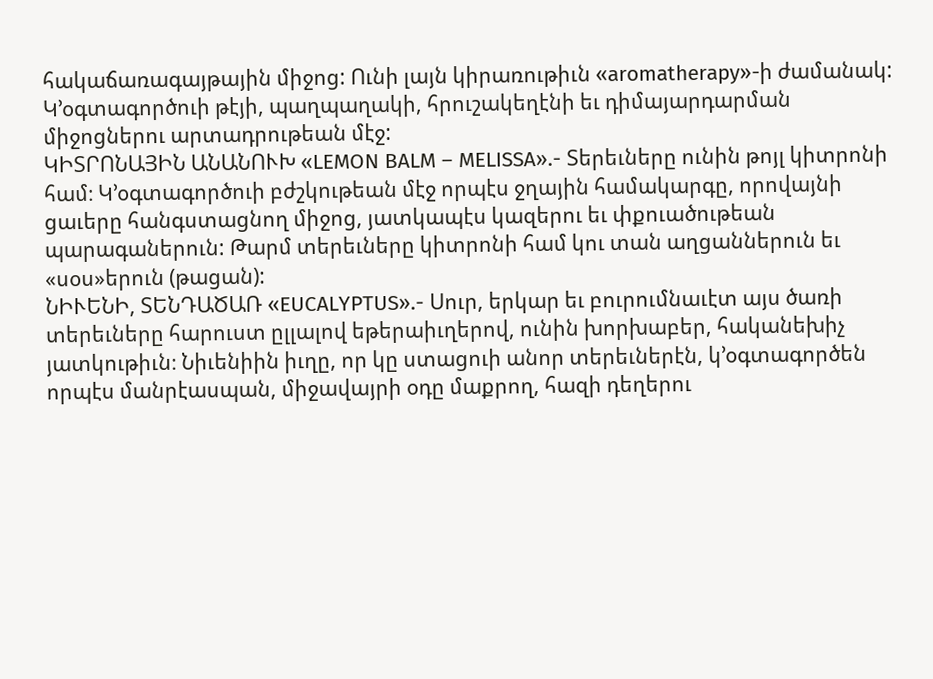հակաճառագայթային միջոց: Ունի լայն կիրառութիւն «aromatherapy»-ի ժամանակ: Կ’օգտագործուի թէյի, պաղպաղակի, հրուշակեղէնի եւ դիմայարդարման միջոցներու արտադրութեան մէջ:
ԿԻՏՐՈՆԱՅԻՆ ԱՆԱՆՈՒԽ «LEMON BALM – MELISSA».- Տերեւները ունին թոյլ կիտրոնի համ։ Կ’օգտագործուի բժշկութեան մէջ որպէս ջղային համակարգը, որովայնի ցաւերը հանգստացնող միջոց, յատկապէս կազերու եւ փքուածութեան պարագաներուն: Թարմ տերեւները կիտրոնի համ կու տան աղցաններուն եւ «սօս»երուն (թացան):
ՆԻՒԵՆԻ, ՏԵՆԴԱԾԱՌ «EUCALYPTUS».- Սուր, երկար եւ բուրումնաւէտ այս ծառի տերեւները հարուստ ըլլալով եթերաիւղերով, ունին խորխաբեր, հականեխիչ յատկութիւն։ Նիւենիին իւղը, որ կը ստացուի անոր տերեւներէն, կ’օգտագործեն որպէս մանրէասպան, միջավայրի օդը մաքրող, հազի դեղերու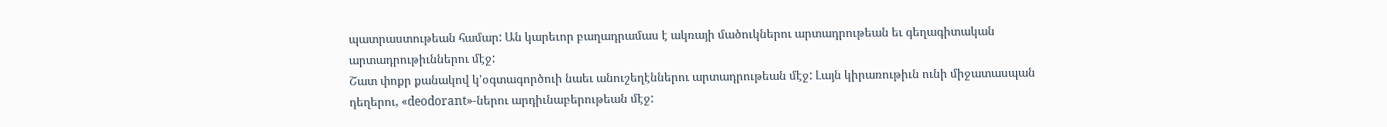պատրաստութեան համար: Ան կարեւոր բաղադրամաս է ակռայի մածուկներու արտադրութեան եւ գեղագիտական արտադրութիւններու մէջ:
Շատ փոքր քանակով կ’օգտագործուի նաեւ անուշեղէններու արտադրութեան մէջ: Լայն կիրառութիւն ունի միջատասպան դեղերու, «deodorant»-ներու արդիւնաբերութեան մէջ: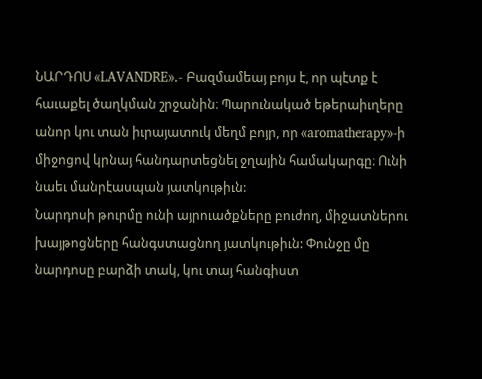ՆԱՐԴՈՍ «LAVANDRE».- Բազմամեայ բոյս է, որ պէտք է հաւաքել ծաղկման շրջանին։ Պարունակած եթերաիւղերը անոր կու տան իւրայատուկ մեղմ բոյր, որ «aromatherapy»-ի միջոցով կրնայ հանդարտեցնել ջղային համակարգը։ Ունի նաեւ մանրէասպան յատկութիւն:
Նարդոսի թուրմը ունի այրուածքները բուժող, միջատներու խայթոցները հանգստացնող յատկութիւն: Փունջը մը նարդոսը բարձի տակ, կու տայ հանգիստ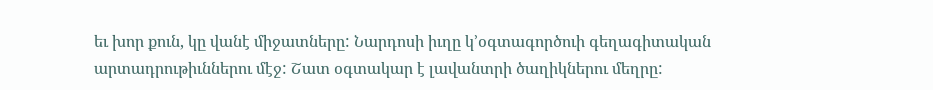եւ խոր քուն, կը վանէ միջատները: Նարդոսի իւղը կ’օգտագործուի գեղագիտական արտադրութիւններու մէջ: Շատ օգտակար է լավանտրի ծաղիկներու մեղրը: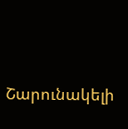Շարունակելի